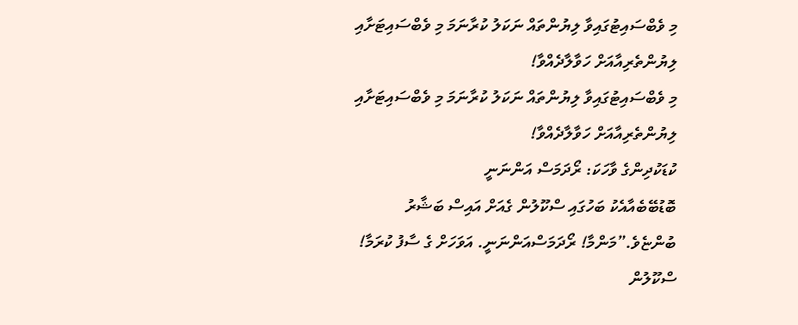މި ވެބްސައިޓުގައިވާ ލިޔުންތައް ނަކަލު ކުރާނަމަ މި ވެބްސައިޓަށާއި ލިޔުންތެރިއާއަށް ހަވާލާދެއްވާ!
މި ވެބްސައިޓުގައިވާ ލިޔުންތައް ނަކަލު ކުރާނަމަ މި ވެބްސައިޓަށާއި ލިޔުންތެރިއާއަށް ހަވާލާދެއްވާ!
ކުޑަކުދިންގެ ވާހަކަ: ރޯދަމަސް އަންނަނީ
ބޮޑުބޭބެއާއެކު ބަހުގައި ސްކޫލުން ގެއަށް އައިސް ބަޝާރު ބުންޏެވެ.”މަންމާ! ރޯދަމަސްއަންނަނީ. އަވަހަށް ގެ ސާފު ކުރަމާ! ސްކޫލުން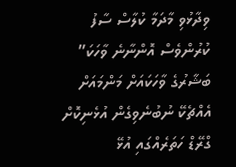ވިދާޅުވި މާދަމާ ކުލާސް ސާފު ކުރުންވެސް އޮންނާނެ ވާހަކަ” ބަޝާރުގެ ވާހަކައަށް މަންމައަށް އެއްޗެކޭ ނުބުނެވިގެން އުޅެނިކޮށް ގްރޭޑް ހަތަރެއްގައި އުޅޭ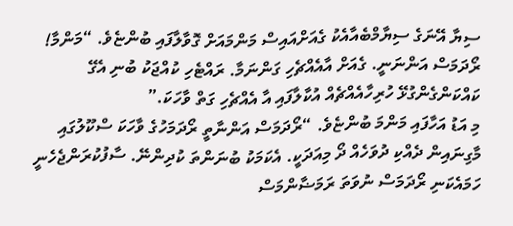ސިޔާ އޭނަގެ ސިޔާމްބެއާއެކު ގެއަށްއައިސް މަންމައަށް ގޮވާލާފައި ބުންޏެވެ. “މަންމާ! ރޯދަމަސް އަންނަނީ. ގެއަށް އާއެއްޗެހި ގަންނަމާ. ރައްޓެހި ކުއްޖަކު ބުނި އެގޭ ކައްކަންގެންގުޅޭ ހުރިހާއެއްޗެއް އުކާލާފައި އާ އެއްޗެހި ގަތް ވާހަކަ.”
މި އަޑު އަހާފައި މަންމަ ބުންޏެވެ. “ރޯދަމަސް އަންނާތީ ރޯދަމަހުގެ ވާހަކަ ސްކޫލުގައި މާގިނައިން ދެއްކި ދުވަހެއް ދޯ މިއަދަކީ. އެކަމަކު ބުނަންތަ ކުދިންނޭ. ސާފުކުރަންޖެހެނީ ހަމައެކަނި ރޯދަމަސް ނުވަތަ ރަމަޟާންމަސް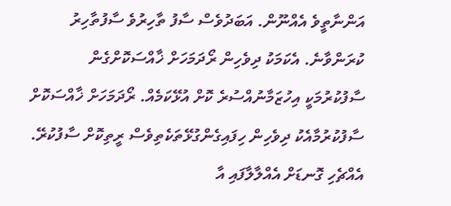އަންނާތީވެ އެއްނޫން. އަބަދުވެސް ސާފު ތާހިރުވެ ސާފުތާހިރު ކުރަންވާނެ. އެކަމަކު ދިވެހިން ރޯދަމަހަށް ޚާއްސަކޮށްގެން ސާފުކުރުމަކީ އިހުޒަމާނުއްސުރެ ކޮށް އުޅޭކަމެއް. ރޯދަމަހަށް ޚާއްސަކޮށް ސާފުކުރުމާއެކު ދިވެހިން ހިފައިގެންގުޅޭތަކެތިވެސް ރީތިކޮށް ސާފުކުރޭ. އެއްޗެހި ގޮނޑަށް އެއްލާލާފައި އާ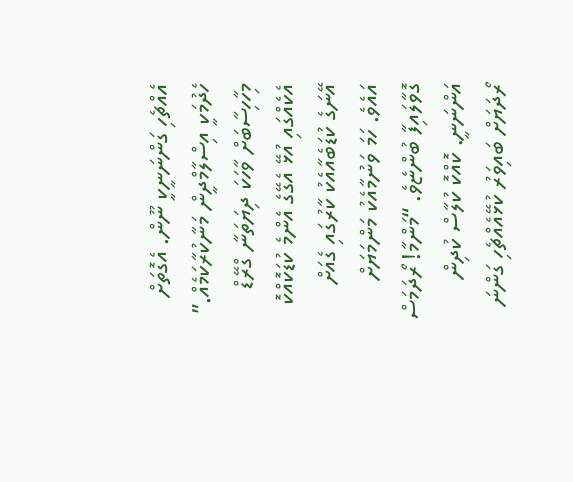އެއްޗެހި ގަންނަނީކީ ނޫން. އެގޮތަށް ހެދުމަކީ އިސްލާމްދީން މަނާކުރާކަމެއް.”
މިހާހިސާބަށް ވާހަކަ ދިޔަތަނާ ގްރޭޑް އެކެއްގައި އުޅޭ އެގޭގެ އެންމެ ކުޑަކޮއްކޮ އޭނަގެ ކުޑަބެއާއެކު ކާރުގައި ގެއަށް އައެވެ. ހަމަ ވަނުމާއެކު މަންމަޔަށް ގޮވާލައިފާ ބުންޏެވެ. “މަންމާ! ރޯދަމަސް އަންނަނީ. ކޮއްކޮ ކުލާސް ކުދިން ރޯދަޔަށް ބައިވަރު ކުޅޭއެއްޗެހި ގަންނަ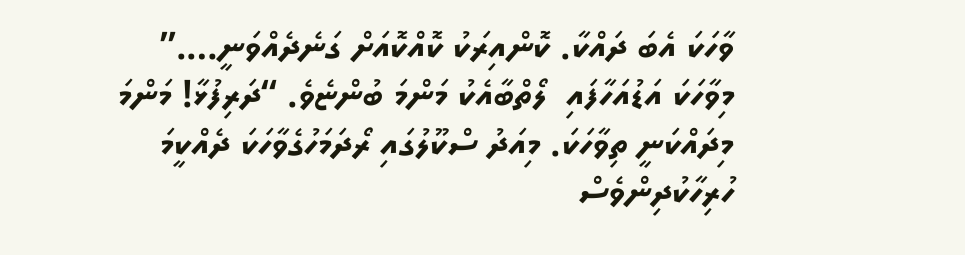ވާހަކަ އެބަ ދައްކާ. ކޮންއިރަކު ކޮއްކޮއަށް ގަނެދެއްވަނީ….”
މިވާހަކަ އަޑުއަހާފައި  ލޯތްބާއެކު މަންމަ ބުންޏެވެ. “ދަރިފުޅާ! މަންމަ މިދައްކަނީ ތިވާހަކަ. މިއަދު ސްކޫލުގައި ރޯދަމަހުގެވާހަކަ ދެއްކީމަ ހުރިހާކުދިންވެސް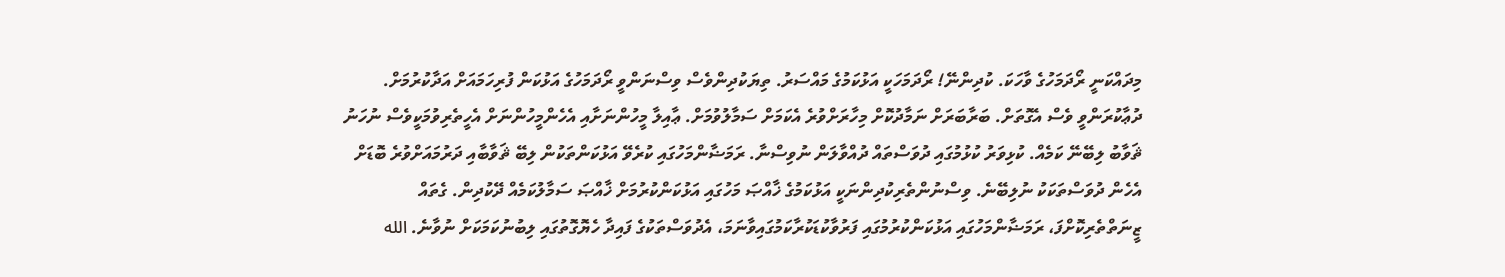މިދައްކަނީ ރޯދަމަހުގެ ވާހަކަ. ކުދިންނޭ! ރޯދަމަހަކީ އަޅުކަމުގެ މައްސަރު. ތިޔަކުދިންވެސް ވިސްނަންވީ ރޯދަމަހުގެ އަޅުކަން ފުރިހަމައަށް އަދާކުރުމަށް. ދުޢާކުރަންވީ ވެސް އެގޮތަށް. ބަރާބަރަށް ނަމާދުކޮށް މިހާރަށްވުރެ އެކަމަށް ސަމާލުވުމަށް. ޢާއިލާ މީހުންނަށާއި އެހެންމީހުންނަށް އެހީތެރިވުމަކީވެސް ނުހަނު ޘަވާބު ލިބޭނޭ ކަމެއް. ކުޅިވަރު ކުޅުމުގައި ދުވަސްތައް ދުއްވާލަން ނުވިސްނާ. ރަމަޟާންމަހުގައި ކުރެވޭ އަޅުކަންތަކުން ލިބޭ ޘަވާބާއި ދަރުމައަށްވުރެ ބޮޑަށް އެހެން ދުވަސްތަކަކު ނުލިބޭނެ. ވިސްނުންތެރިކުދިންނަކީ އަޅުކަމުގެ ޚާއްޞަ މަހުގައި އަޅުކަންކުރުމަށް ޚާއްޞަ ސަމާލުކަމެއް ދޭކުދިން. ގެތައް ޒީނަތްތެރިކޮށްފަ، ރަމަޟާންމަހުގައި އަޅުކަންކުރުމުގައި ފަރުވާކުޑަކުރާކަމުގައިވާނަމަ، އެދުވަސްތަކުގެ ފައިދާ ހެޔޮގޮތުގައި ލިބުނުކަމަކަށް ނުވާނެ. الله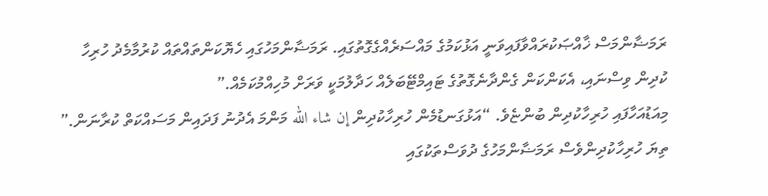ރަމަޟާންމަސް ޚާއްޞަކުރައްވާފައިވަނީ އަޅުކަމުގެ މައްސަރެއްގެގޮތުގައި. ރަމަޟާންމަހުގައި ހެޔޮކަންތައްތައް ކުރުމާމެދު ހުރިހާ ކުދިން ވިސްނައި، އެކަންކަން ގެންދާނެގޮތުގެ ޓައިމްޓޭބަލެއް ހަދާލުމަކީ ވަރަށް މުހިއްމުކަމެއް.”
މިއަޑުއަހާފައި ހުރިހާކުދިން ބުންޏެވެ. “އަޅުގަނޑުމެން ހުރިހާކުދިން إن شاء الله މަންމަ އެދުނު ފަދައިން މަސައްކަތް ކުރާނަން.”
ތިޔަ ހުރިހާކުދިންވެސް ރަމަޟާންމަހުގެ ދުވަސްތަކުގައި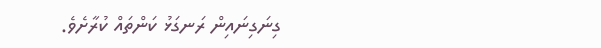ގިނަގިނައިން ރަނގަޅު ކަންތައް ކުރާށެވެ.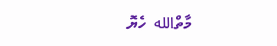މާތްالله  ހެޔޮ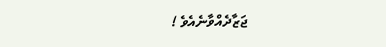ޖަޒާދެއްވާނެއެވެ !